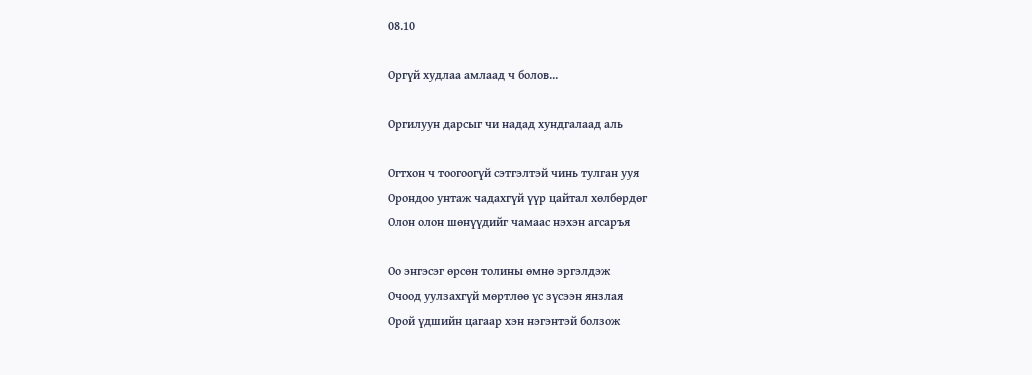08.10

Оргүй худлаа амлаад ч болов...

Оргилуун дарсыг чи надад хундгалаад аль

Огтхон ч тоогоогүй сэтгэлтэй чинь тулган ууя
Орондоо унтаж чадахгүй үүр цайтал хөлбөрдөг
Олон олон шөнүүдийг чамаас нэхэн агсаръя

Оо энгэсэг өрсөн толины өмнө эргэлдэж
Очоод уулзахгүй мөртлөө үс зүсээн янзлая
Орой үдшийн цагаар хэн нэгэнтэй болзож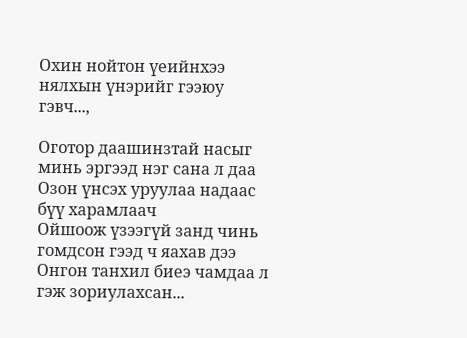Охин нойтон үеийнхээ нялхын үнэрийг гээюу гэвч...,

Оготор даашинзтай насыг минь эргээд нэг сана л даа
Озон үнсэх уруулаа надаас бүү харамлаач
Ойшоож үзээгүй занд чинь гомдсон гээд ч яахав дээ
Онгон танхил биеэ чамдаа л гэж зориулахсан...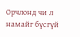Орчлонд чи л намайг бүсгүй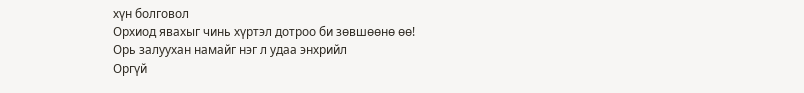хүн болговол
Орхиод явахыг чинь хүртэл дотроо би зөвшөөнө өө!
Орь залуухан намайг нэг л удаа энхрийл
Оргүй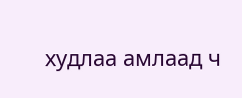худлаа амлаад ч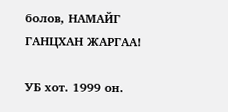болов, НАМАЙГ ГАНЦХАН ЖАРГАА!

УБ хот. 1999 он.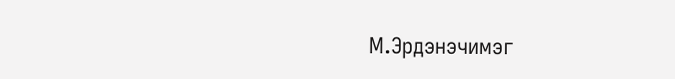М.Эрдэнэчимэг